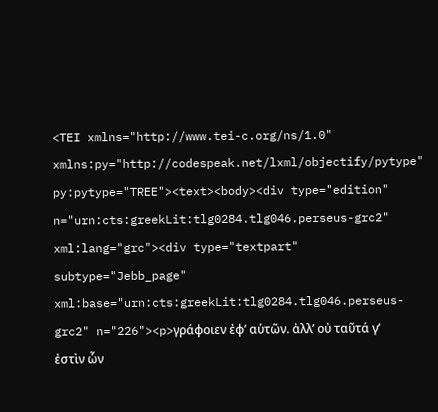<TEI xmlns="http://www.tei-c.org/ns/1.0" xmlns:py="http://codespeak.net/lxml/objectify/pytype" py:pytype="TREE"><text><body><div type="edition" n="urn:cts:greekLit:tlg0284.tlg046.perseus-grc2" xml:lang="grc"><div type="textpart" subtype="Jebb_page" xml:base="urn:cts:greekLit:tlg0284.tlg046.perseus-grc2" n="226"><p>γράφοιεν ἐφʼ αὑτῶν. ἀλλʼ οὐ ταῦτά γʼ ἐστὶν ὧν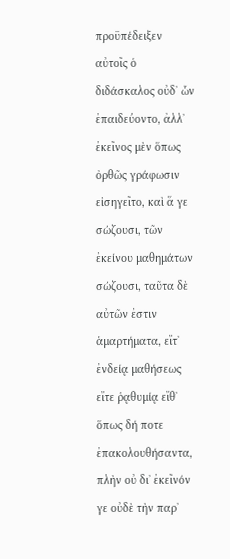προϋπέδειξεν αὐτοῖς ὁ διδάσκαλος οὐδʼ ὧν ἐπαιδεύοντο, ἀλλʼ ἐκεῖνος μὲν ὅπως ὀρθῶς γράφωσιν εἰσηγεῖτο, καὶ ἅ γε σώζουσι, τῶν ἐκείνου μαθημάτων σώζουσι, ταῦτα δὲ αὐτῶν ἐστιν ἁμαρτήματα, εἴτʼ ἐνδείᾳ μαθήσεως εἴτε ῥᾳθυμίᾳ εἴθʼ ὅπως δή ποτε ἐπακολουθήσαντα, πλὴν οὐ διʼ ἐκεῖνόν γε οὐδὲ τὴν παρʼ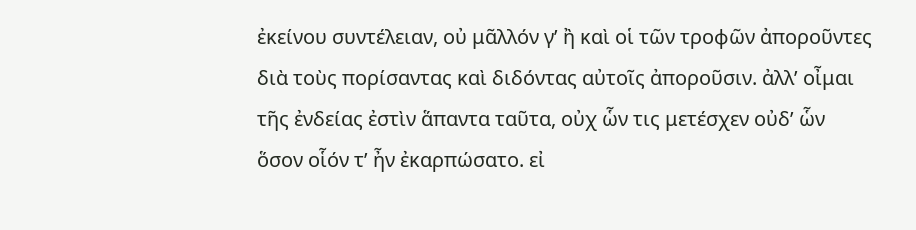ἐκείνου συντέλειαν, οὐ μᾶλλόν γʼ ἢ καὶ οἱ τῶν τροφῶν ἀποροῦντες διὰ τοὺς πορίσαντας καὶ διδόντας αὐτοῖς ἀποροῦσιν. ἀλλʼ οἶμαι τῆς ἐνδείας ἐστὶν ἅπαντα ταῦτα, οὐχ ὧν τις μετέσχεν οὐδʼ ὧν ὅσον οἷόν τʼ ἦν ἐκαρπώσατο. εἰ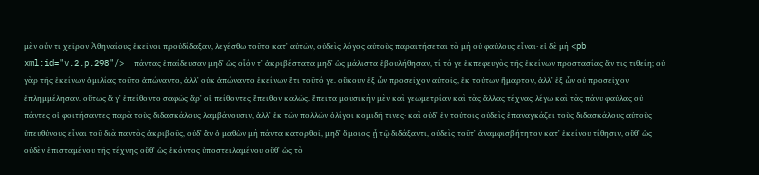μὲν οὖν τι χεῖρον Ἀθηναίους ἐκεῖνοι προὐδίδαξαν, λεγέσθω τοῦτο κατʼ αὐτῶν, οὐδεὶς λόγος αὐτοὺς παραιτήσεται τὸ μὴ οὐ φαύλους εἶναι· εἰ δὲ μὴ <pb xml:id="v.2.p.298"/>  πάντας ἐπαίδευσαν μηδʼ ὡς οἷόν τʼ ἀκριβέστατα μηδʼ ὡς μάλιστα ἐβουλήθησαν, τί τό γε ἐκπεφευγὸς τῆς ἐκείνων προστασίας ἄν τις τιθείη; οὐ γὰρ τῆς ἐκείνων ὁμιλίας τοῦτο ἀπώναντο, ἀλλʼ οὐκ ἀπώναντο ἐκείνων ἔτι τοῦτό γε. οὔκουν ἐξ ὧν προσεῖχον αὐτοῖς, ἐκ τούτων ἥμαρτον, ἀλλʼ ἐξ ὧν οὐ προσεῖχον ἐπλημμέλησαν. οὕτως ἅ γʼ ἐπείθοντο σαφῶς ἄρʼ οἱ πείθοντες ἔπειθον καλῶς. ἔπειτα μουσικὴν μὲν καὶ γεωμετρίαν καὶ τὰς ἄλλας τέχνας λέγω καὶ τὰς πάνυ φαύλας οὐ πάντες οἱ φοιτήσαντες παρὰ τοὺς διδασκάλους λαμβάνουσιν, ἀλλʼ ἐκ τῶν πολλῶν ὀλίγοι κομιδῆ τινες· καὶ οὐδʼ ἐν τούτοις οὐδεὶς ἐπαναγκάζει τοὺς διδασκάλους αὐτοὺς ὑπευθύνους εἶναι τοῦ διὰ παντὸς ἀκριβοῦς, οὐδʼ ἂν ὁ μαθὼν μὴ πάντα κατορθοῖ, μηδʼ ὅμοιος ᾖ τῷ διδάξαντι, οὐδεὶς τοῦτʼ ἀναμφισβήτητον κατʼ ἐκείνου τίθησιν, οὔθʼ ὡς οὐδὲν ἐπισταμένου τῆς τέχνης οὔθʼ ὡς ἑκόντος ὑποστειλαμένου οὔθʼ ὡς τὸ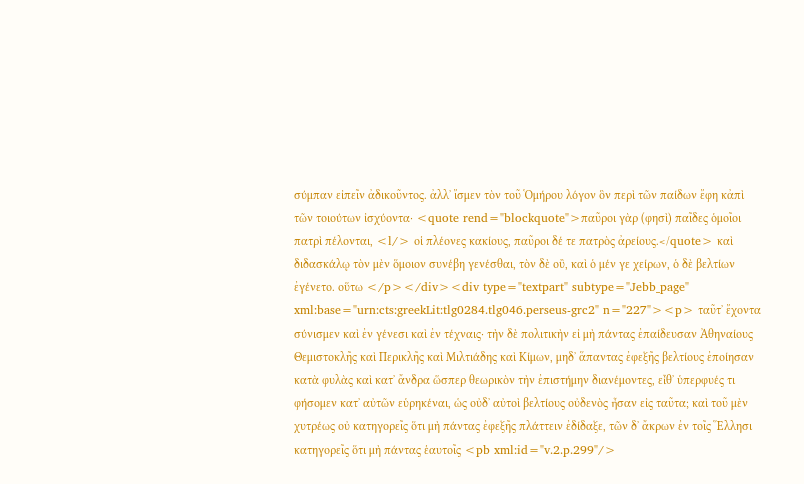σύμπαν εἰπεῖν ἀδικοῦντος. ἀλλʼ ἴσμεν τὸν τοῦ Ὁμήρου λόγον ὃν περὶ τῶν παίδων ἔφη κἀπὶ τῶν τοιούτων ἰσχύοντα· <quote rend="blockquote">παῦροι γὰρ (φησὶ) παῖδες ὁμοῖοι πατρὶ πέλονται, <l/> οἱ πλέονες κακίους, παῦροι δέ τε πατρὸς ἀρείους.</quote> καὶ διδασκάλῳ τὸν μὲν ὅμοιον συνέβη γενέσθαι, τὸν δὲ οὒ, καὶ ὁ μέν γε χείρων, ὁ δὲ βελτίων ἐγένετο. οὕτω </p></div><div type="textpart" subtype="Jebb_page" xml:base="urn:cts:greekLit:tlg0284.tlg046.perseus-grc2" n="227"><p> ταῦτʼ ἔχοντα σύνισμεν καὶ ἐν γένεσι καὶ ἐν τέχναις· τὴν δὲ πολιτικὴν εἰ μὴ πάντας ἐπαίδευσαν Ἀθηναίους Θεμιστοκλῆς καὶ Περικλῆς καὶ Μιλτιάδης καὶ Κίμων, μηδʼ ἅπαντας ἐφεξῆς βελτίους ἐποίησαν κατὰ φυλὰς καὶ κατʼ ἄνδρα ὥσπερ θεωρικὸν τὴν ἐπιστήμην διανέμοντες, εἶθʼ ὑπερφυές τι φήσομεν κατʼ αὐτῶν εὑρηκέναι, ὡς οὐδʼ αὐτοὶ βελτίους οὐδενὸς ἦσαν εἰς ταῦτα; καὶ τοῦ μὲν χυτρέως οὐ κατηγορεῖς ὅτι μὴ πάντας ἐφεξῆς πλάττειν ἐδίδαξε, τῶν δʼ ἄκρων ἐν τοῖς Ἕλλησι κατηγορεῖς ὅτι μὴ πάντας ἑαυτοῖς <pb xml:id="v.2.p.299"/>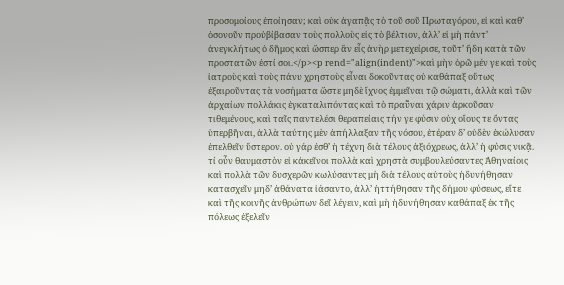προσομοίους ἐποίησαν; καὶ οὐκ ἀγαπᾷς τὸ τοῦ σοῦ Πρωταγόρου, εἰ καὶ καθʼ ὁσονοῦν προὐβίβασαν τοὺς πολλοὺς εἰς τὸ βέλτιον, ἀλλʼ εἰ μὴ πάντʼ ἀνεγκλήτως ὁ δῆμος καὶ ὥσπερ ἂν εἷς ἀνὴρ μετεχείρισε, τοῦτʼ ἤδη κατὰ τῶν προστατῶν ἐστί σοι.</p><p rend="align(indent)">καὶ μὴν ὁρῶ μέν γε καὶ τοὺς ἰατροὺς καὶ τοὺς πάνυ χρηστοὺς εἶναι δοκοῦντας οὐ καθάπαξ οὕτως ἐξαιροῦντας τὰ νοσήματα ὥστε μηδὲ ἴχνος ἐμμεῖναι τῷ σώματι, ἀλλὰ καὶ τῶν ἀρχαίων πολλάκις ἐγκαταλιπόντας καὶ τὸ πραῧναι χάριν ἀρκοῦσαν τιθεμένους, καὶ ταῖς παντελέσι θεραπείαις τήν γε φύσιν οὐχ οἵους τε ὄντας ὑπερβῆναι, ἀλλὰ ταύτης μὲν ἀπήλλαξαν τῆς νόσου, ἑτέραν δʼ οὐδὲν ἐκώλυσαν ἐπελθεῖν ὕστερον. οὐ γάρ ἐσθʼ ἡ τέχνη διὰ τέλους ἀξιόχρεως, ἀλλʼ ἡ φύσις νικᾷ. τί οὖν θαυμαστὸν εἰ κἀκεῖνοι πολλὰ καὶ χρηστὰ συμβουλεύσαντες Ἀθηναίοις καὶ πολλὰ τῶν δυσχερῶν κωλύσαντες μὴ διὰ τέλους αὐτοὺς ἠδυνήθησαν κατασχεῖν μηδʼ ἀθάνατα ἰάσαντο, ἀλλʼ ἡττήθησαν τῆς δήμου φύσεως, εἴτε καὶ τῆς κοινῆς ἀνθρώπων δεῖ λέγειν, καὶ μὴ ἠδυνήθησαν καθάπαξ ἐκ τῆς πόλεως ἐξελεῖν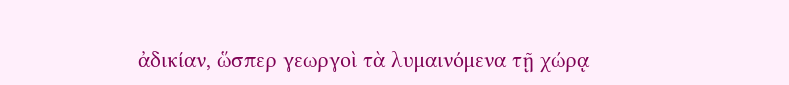ἀδικίαν, ὥσπερ γεωργοὶ τὰ λυμαινόμενα τῇ χώρᾳ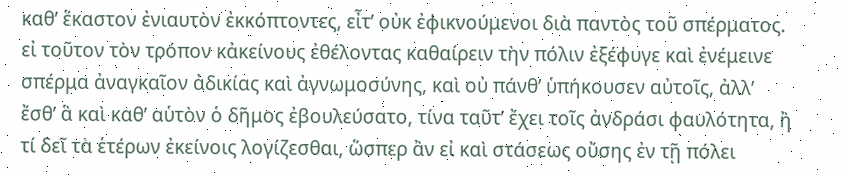καθʼ ἕκαστον ἐνιαυτὸν ἐκκόπτοντες, εἶτʼ οὐκ ἐφικνούμενοι διὰ παντὸς τοῦ σπέρματος. εἰ τοῦτον τὸν τρόπον κἀκείνους ἐθέλοντας καθαίρειν τὴν πόλιν ἐξέφυγε καὶ ἐνέμεινε σπέρμα ἀναγκαῖον ἀδικίας καὶ ἀγνωμοσύνης, καὶ οὐ πάνθʼ ὑπήκουσεν αὐτοῖς, ἀλλʼ ἔσθʼ ἃ καὶ καθʼ αὑτὸν ὁ δῆμος ἐβουλεύσατο, τίνα ταῦτʼ ἔχει τοῖς ἀνδράσι φαυλότητα, ἢ τί δεῖ τὰ ἑτέρων ἐκείνοις λογίζεσθαι, ὥσπερ ἂν εἰ καὶ στάσεως οὔσης ἐν τῇ πόλει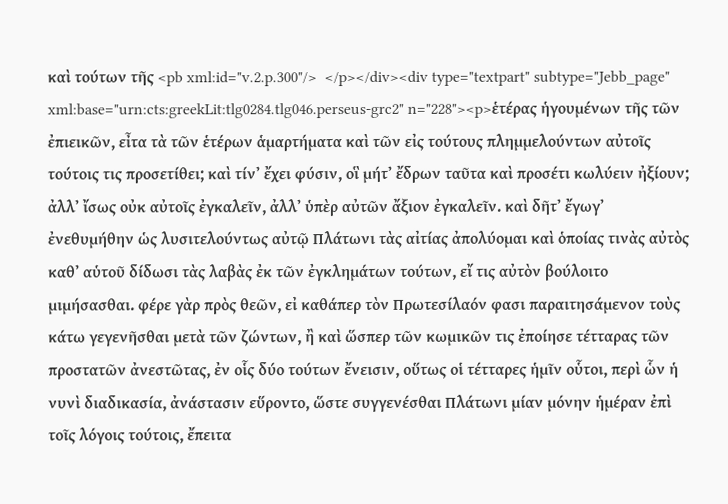καὶ τούτων τῆς <pb xml:id="v.2.p.300"/>  </p></div><div type="textpart" subtype="Jebb_page" xml:base="urn:cts:greekLit:tlg0284.tlg046.perseus-grc2" n="228"><p>ἑτέρας ἡγουμένων τῆς τῶν ἐπιεικῶν, εἶτα τὰ τῶν ἑτέρων ἁμαρτήματα καὶ τῶν εἰς τούτους πλημμελούντων αὐτοῖς τούτοις τις προσετίθει; καὶ τίνʼ ἔχει φύσιν, οἳ μήτʼ ἔδρων ταῦτα καὶ προσέτι κωλύειν ἠξίουν; ἀλλʼ ἴσως οὐκ αὐτοῖς ἐγκαλεῖν, ἀλλʼ ὑπὲρ αὐτῶν ἄξιον ἐγκαλεῖν. καὶ δῆτʼ ἔγωγʼ ἐνεθυμήθην ὡς λυσιτελούντως αὐτῷ Πλάτωνι τὰς αἰτίας ἀπολύομαι καὶ ὁποίας τινὰς αὐτὸς καθʼ αὑτοῦ δίδωσι τὰς λαβὰς ἐκ τῶν ἐγκλημάτων τούτων, εἴ τις αὐτὸν βούλοιτο μιμήσασθαι. φέρε γὰρ πρὸς θεῶν, εἰ καθάπερ τὸν Πρωτεσίλαόν φασι παραιτησάμενον τοὺς κάτω γεγενῆσθαι μετὰ τῶν ζώντων, ἢ καὶ ὥσπερ τῶν κωμικῶν τις ἐποίησε τέτταρας τῶν προστατῶν ἀνεστῶτας, ἐν οἷς δύο τούτων ἔνεισιν, οὕτως οἱ τέτταρες ἡμῖν οὗτοι, περὶ ὧν ἡ νυνὶ διαδικασία, ἀνάστασιν εὕροντο, ὥστε συγγενέσθαι Πλάτωνι μίαν μόνην ἡμέραν ἐπὶ τοῖς λόγοις τούτοις, ἔπειτα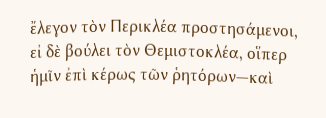ἔλεγον τὸν Περικλέα προστησάμενοι, εἰ δὲ βούλει τὸν Θεμιστοκλέα, οἵπερ ἡμῖν ἐπὶ κέρως τῶν ῥητόρων—καὶ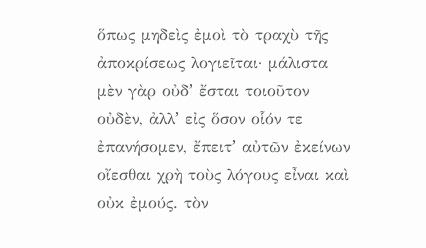ὅπως μηδεὶς ἐμοὶ τὸ τραχὺ τῆς ἀποκρίσεως λογιεῖται· μάλιστα μὲν γὰρ οὐδʼ ἔσται τοιοῦτον οὐδὲν, ἀλλʼ εἰς ὅσον οἷόν τε ἐπανήσομεν, ἔπειτʼ αὐτῶν ἐκείνων οἴεσθαι χρὴ τοὺς λόγους εἶναι καὶ οὐκ ἐμούς. τὸν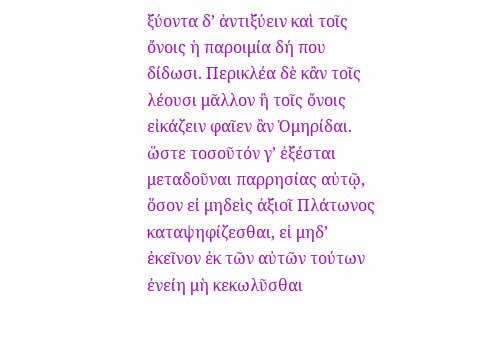ξύοντα δʼ ἀντιξύειν καὶ τοῖς ὄνοις ἡ παροιμία δή που δίδωσι. Περικλέα δὲ κἂν τοῖς λέουσι μᾶλλον ἢ τοῖς ὄνοις εἰκάζειν φαῖεν ἂν Ὁμηρίδαι. ὥστε τοσοῦτόν γʼ ἐξέσται μεταδοῦναι παρρησίας αὐτῷ, ὅσον εἰ μηδεὶς ἀξιοῖ Πλάτωνος καταψηφίζεσθαι, εἰ μηδʼ ἐκεῖνον ἐκ τῶν αὐτῶν τούτων ἐνείη μὴ κεκωλῦσθαι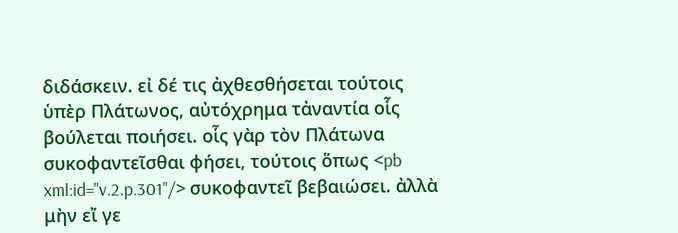διδάσκειν. εἰ δέ τις ἀχθεσθήσεται τούτοις ὑπὲρ Πλάτωνος, αὐτόχρημα τἀναντία οἷς βούλεται ποιήσει. οἷς γὰρ τὸν Πλάτωνα συκοφαντεῖσθαι φήσει, τούτοις ὅπως <pb xml:id="v.2.p.301"/> συκοφαντεῖ βεβαιώσει. ἀλλὰ μὴν εἴ γε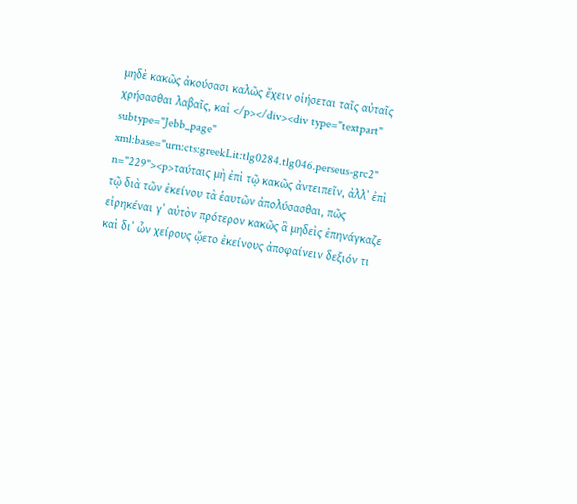μηδὲ κακῶς ἀκούσασι καλῶς ἔχειν οἰήσεται ταῖς αὐταῖς χρήσασθαι λαβαῖς, καὶ </p></div><div type="textpart" subtype="Jebb_page" xml:base="urn:cts:greekLit:tlg0284.tlg046.perseus-grc2" n="229"><p>ταύταις μὴ ἐπὶ τῷ κακῶς ἀντειπεῖν, ἀλλʼ ἐπὶ τῷ διὰ τῶν ἐκείνου τὰ ἑαυτῶν ἀπολύσασθαι, πῶς εἰρηκέναι γʼ αὐτὸν πρότερον κακῶς ἃ μηδεὶς ἐπηνάγκαζε καὶ διʼ ὧν χείρους ᾤετο ἐκείνους ἀποφαίνειν δεξιόν τι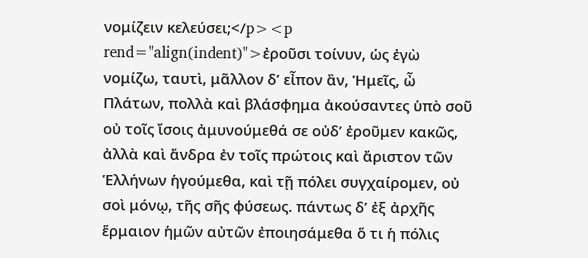νομίζειν κελεύσει;</p><p rend="align(indent)">ἐροῦσι τοίνυν, ὡς ἐγὼ νομίζω, ταυτὶ, μᾶλλον δʼ εἶπον ἂν, Ἡμεῖς, ὦ Πλάτων, πολλὰ καὶ βλάσφημα ἀκούσαντες ὑπὸ σοῦ οὐ τοῖς ἴσοις ἀμυνούμεθά σε οὐδʼ ἐροῦμεν κακῶς, ἀλλὰ καὶ ἄνδρα ἐν τοῖς πρώτοις καὶ ἄριστον τῶν Ἑλλήνων ἡγούμεθα, καὶ τῇ πόλει συγχαίρομεν, οὐ σοὶ μόνῳ, τῆς σῆς φύσεως. πάντως δʼ ἐξ ἀρχῆς ἕρμαιον ἡμῶν αὐτῶν ἐποιησάμεθα ὅ τι ἡ πόλις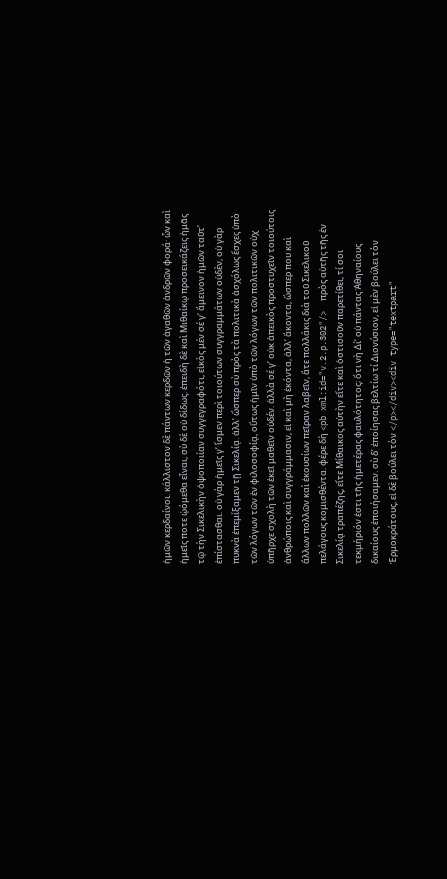ἡμῶν κερδαίνοι. κάλλιστον δὲ πάντων κερδῶν ἡ τῶν ἀγαθῶν ἀνδρῶν φορά· ὧν καὶ ἡμεῖς ποτε ᾠόμεθα εἶναι, σὺ δὲ οὐ δίδως. ἐπειδὴ δὲ καὶ Μιθαίκῳ προσεικάζεις ἡμᾶς τῷ τὴν Σικελικὴν ὀψοποιίαν συγγεγραφότι, εἰκὸς μέν σέ γʼ ἄμεινον ἡμῶν ταῦτʼ ἐπίστασθαι. οὐ γὰρ ἡμεῖς γʼ ἴσμεν περὶ τοιούτων συγγραμμάτων οὐδὲν, οὐ γὰρ πυκνὰ ἐπεμίξαμεν τῇ Σικελίᾳ. ἀλλʼ ὥσπερ σὺ πρὸς τὰ πολιτικὰ ἀσχόλως ἔσχες ὑπὸ τῶν λόγων τῶν ἐν φιλοσοφίᾳ, οὕτως ἡμῖν ὑπὸ τῶν λόγων τῶν πολιτικῶν οὐχ ὑπῆρχε σχολὴ τῶν ἐκεῖ μαθεῖν οὐδέν. ἀλλὰ σέ γʼ οὐκ ἀπεικὸς προστυχεῖν τοιούτοις ἀνθρώποις καὶ συγγράμμασιν, εἰ καὶ μὴ ἑκόντα, ἀλλʼ ἄκοντα, ὥσπερ που καὶ ἄλλων πολλῶν καὶ ἑκουσίων πεῖραν λαβεῖν, ἅτε πολλάκις διὰ τοῦ Σικελικοῦ πελάγους κομισθέντα. φέρε δὴ <pb xml:id="v.2.p.302"/>  πρὸς αὐτῆς τῆς ἐν Σικελίᾳ τραπέζης, εἴτε Μίθαικος αὐτὴν εἴτε καὶ ὁστισοῦν παρετίθει, τί σοι τεκμήριόν ἐστι τῆς ἡμετέρας φαυλότητος; ὅτι νὴ Δίʼ οὐ πάντας Ἀθηναίους δικαίους ἐποιήσαμεν. σὺ δʼ ἐποίησας βελτίω τί Διονύσιον, εἰ μὲν βούλει τὸν Ἑρμοκράτους, εἰ δὲ βούλει τὸν </p></div><div type="textpart"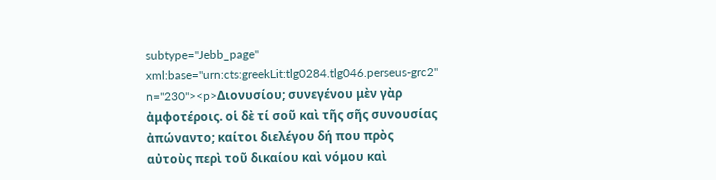subtype="Jebb_page" xml:base="urn:cts:greekLit:tlg0284.tlg046.perseus-grc2" n="230"><p>Διονυσίου; συνεγένου μὲν γὰρ ἀμφοτέροις. οἱ δὲ τί σοῦ καὶ τῆς σῆς συνουσίας ἀπώναντο; καίτοι διελέγου δή που πρὸς αὐτοὺς περὶ τοῦ δικαίου καὶ νόμου καὶ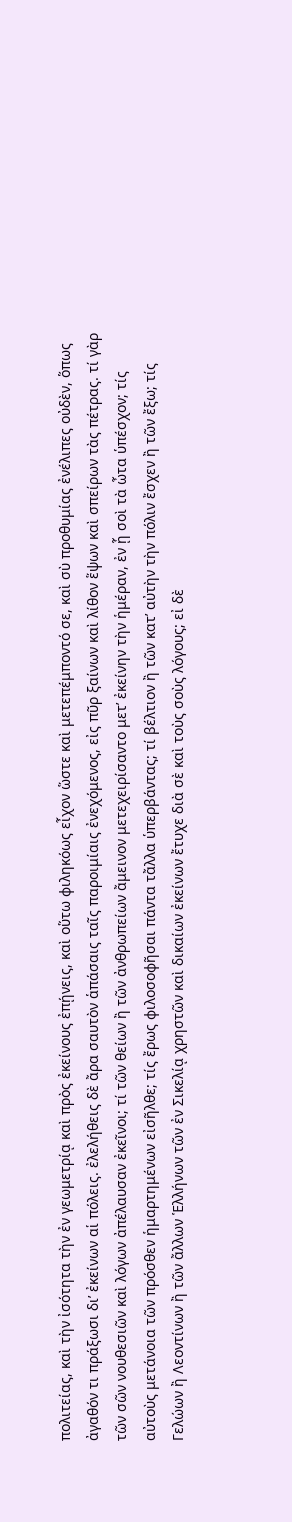πολιτείας, καὶ τὴν ἰσότητα τὴν ἐν γεωμετρίᾳ καὶ πρὸς ἐκείνους ἐπῄνεις, καὶ οὕτω φιληκόως εἶχον ὥστε καὶ μετεπέμποντό σε, καὶ σὺ προθυμίας ἐνέλιπες οὐδὲν, ὅπως ἀγαθόν τι πράξωσι διʼ ἐκείνων αἱ πόλεις. ἐλελήθεις δὲ ἄρα σαυτὸν ἁπάσαις ταῖς παροιμίαις ἐνεχόμενος, εἰς πῦρ ξαίνων καὶ λίθον ἕψων καὶ σπείρων τὰς πέτρας. τί γὰρ τῶν σῶν νουθεσιῶν καὶ λόγων ἀπέλαυσαν ἐκεῖνοι; τί τῶν θείων ἢ τῶν ἀνθρωπείων ἄμεινον μετεχειρίσαντο μετʼ ἐκείνην τὴν ἡμέραν, ἐν ᾗ σοὶ τὰ ὦτα ὑπέσχον; τίς αὐτοὺς μετάνοια τῶν πρόσθεν ἡμαρτημένων εἰσῆλθε; τίς ἔρως φιλοσοφῆσαι πάντα τἄλλα ὑπερβάντας; τί βέλτιον ἢ τῶν κατʼ αὐτὴν τὴν πόλιν ἔσχεν ἢ τῶν ἔξω; τίς Γελώων ἢ Λεοντίνων ἢ τῶν ἄλλων Ἑλλήνων τῶν ἐν Σικελίᾳ χρηστῶν καὶ δικαίων ἐκείνων ἔτυχε διὰ σὲ καὶ τοὺς σοὺς λόγους; εἰ δὲ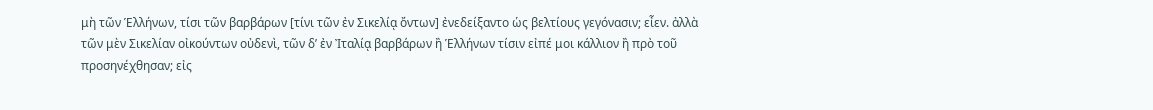μὴ τῶν Ἑλλήνων, τίσι τῶν βαρβάρων [τίνι τῶν ἐν Σικελίᾳ ὄντων] ἐνεδείξαντο ὡς βελτίους γεγόνασιν; εἶεν. ἀλλὰ τῶν μὲν Σικελίαν οἰκούντων οὐδενὶ, τῶν δʼ ἐν Ἰταλίᾳ βαρβάρων ἢ Ἑλλήνων τίσιν εἰπέ μοι κάλλιον ἢ πρὸ τοῦ προσηνέχθησαν; εἰς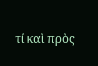τί καὶ πρὸς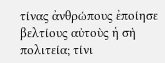τίνας ἀνθρώπους ἐποίησε βελτίους αὐτοὺς ἡ σὴ πολιτεία; τίνι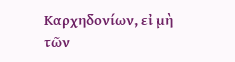Καρχηδονίων, εἰ μὴ τῶν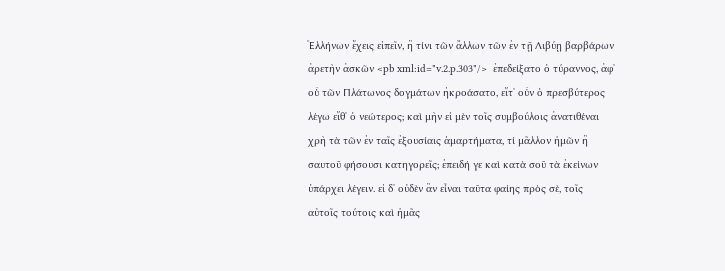Ἑλλήνων ἔχεις εἰπεῖν, ἢ τίνι τῶν ἄλλων τῶν ἐν τῇ Λιβύῃ βαρβάρων ἀρετὴν ἀσκῶν <pb xml:id="v.2.p.303"/>  ἐπεδείξατο ὁ τύραννος, ἀφʼ οὗ τῶν Πλάτωνος δογμάτων ἠκροάσατο, εἴτʼ οὖν ὁ πρεσβύτερος λέγω εἴθʼ ὁ νεώτερος; καὶ μὴν εἰ μὲν τοῖς συμβούλοις ἀνατιθέναι χρὴ τὰ τῶν ἐν ταῖς ἐξουσίαις ἁμαρτήματα, τί μᾶλλον ἡμῶν ἢ σαυτοῦ φήσουσι κατηγορεῖς; ἐπειδή γε καὶ κατὰ σοῦ τὰ ἐκείνων ὑπάρχει λέγειν. εἰ δʼ οὐδὲν ἂν εἶναι ταῦτα φαίης πρὸς σὲ, τοῖς αὐτοῖς τούτοις καὶ ἡμᾶς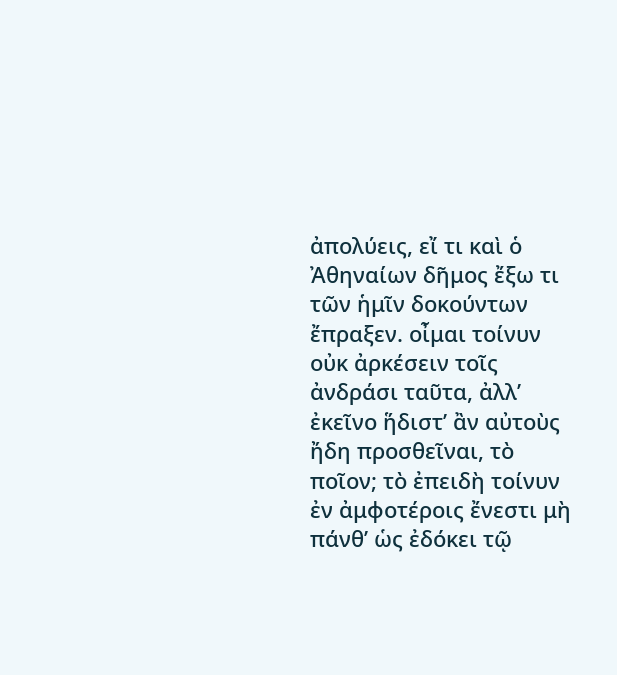ἀπολύεις, εἴ τι καὶ ὁ Ἀθηναίων δῆμος ἔξω τι τῶν ἡμῖν δοκούντων ἔπραξεν. οἶμαι τοίνυν οὐκ ἀρκέσειν τοῖς ἀνδράσι ταῦτα, ἀλλʼ ἐκεῖνο ἥδιστʼ ἂν αὐτοὺς ἤδη προσθεῖναι, τὸ ποῖον; τὸ ἐπειδὴ τοίνυν ἐν ἀμφοτέροις ἔνεστι μὴ πάνθʼ ὡς ἐδόκει τῷ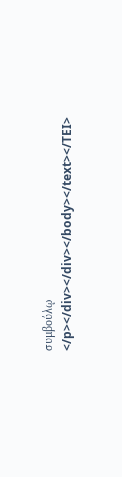συμβούλῳ </p></div></div></body></text></TEI>